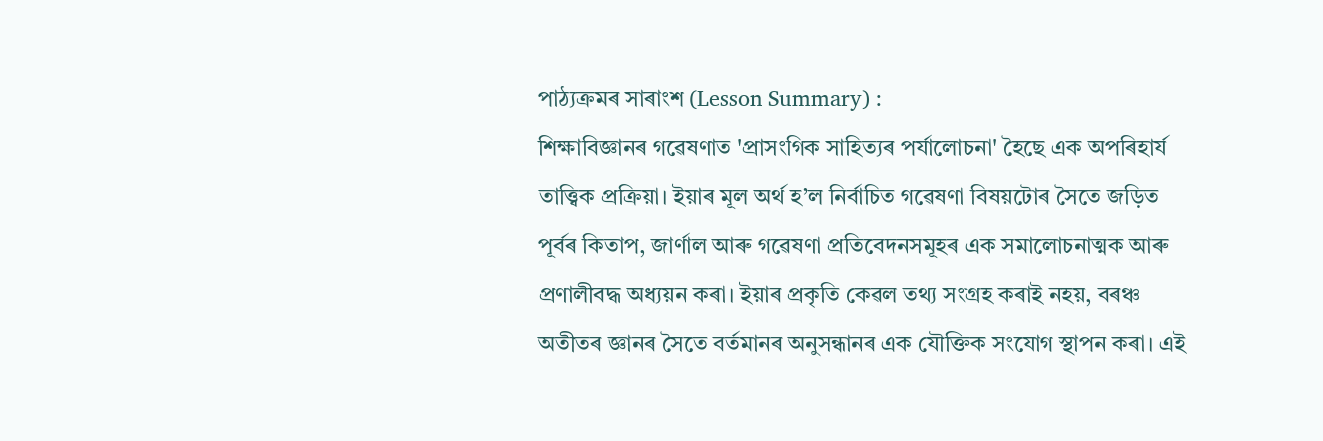পাঠ্যক্ৰমৰ সাৰাংশ (Lesson Summary) :
শিক্ষাবিজ্ঞানৰ গৱেষণাত 'প্ৰাসংগিক সাহিত্যৰ পৰ্যালোচনা' হৈছে এক অপৰিহাৰ্য তাত্ত্বিক প্ৰক্ৰিয়া। ইয়াৰ মূল অৰ্থ হ’ল নিৰ্বাচিত গৱেষণা বিষয়টোৰ সৈতে জড়িত পূৰ্বৰ কিতাপ, জাৰ্ণাল আৰু গৱেষণা প্ৰতিবেদনসমূহৰ এক সমালোচনাত্মক আৰু প্ৰণালীবদ্ধ অধ্যয়ন কৰা। ইয়াৰ প্ৰকৃতি কেৱল তথ্য সংগ্ৰহ কৰাই নহয়, বৰঞ্চ অতীতৰ জ্ঞানৰ সৈতে বৰ্তমানৰ অনুসন্ধানৰ এক যৌক্তিক সংযোগ স্থাপন কৰা। এই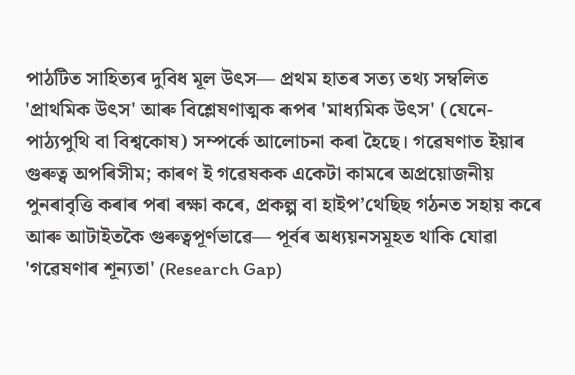পাঠটিত সাহিত্যৰ দুবিধ মূল উৎস— প্ৰথম হাতৰ সত্য তথ্য সম্বলিত 'প্ৰাথমিক উৎস' আৰু বিশ্লেষণাত্মক ৰূপৰ 'মাধ্যমিক উৎস' (যেনে- পাঠ্যপুথি বা বিশ্বকোষ) সম্পৰ্কে আলোচনা কৰা হৈছে। গৱেষণাত ইয়াৰ গুৰুত্ব অপৰিসীম; কাৰণ ই গৱেষকক একেটা কামৰে অপ্ৰয়োজনীয় পুনৰাবৃত্তি কৰাৰ পৰা ৰক্ষা কৰে, প্ৰকল্প বা হাইপ’থেছিছ গঠনত সহায় কৰে আৰু আটাইতকৈ গুৰুত্বপূৰ্ণভাৱে— পূৰ্বৰ অধ্যয়নসমূহত থাকি যোৱা 'গৱেষণাৰ শূন্যতা' (Research Gap)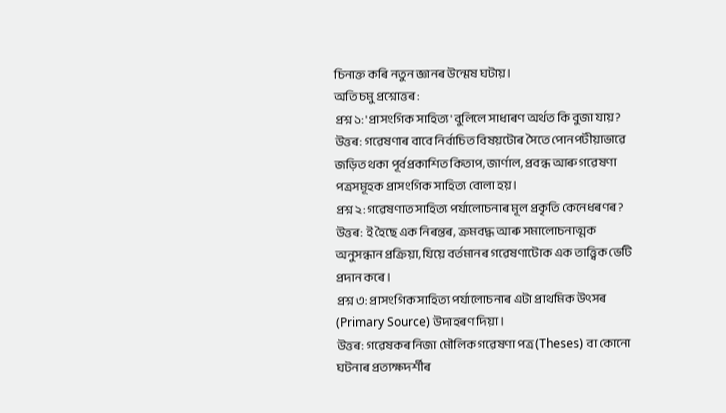চিনাক্ত কৰি নতুন জ্ঞানৰ উন্মেষ ঘটায়।
অতি চমু প্ৰশ্নোত্তৰ :
প্ৰশ্ন ১: 'প্ৰাসংগিক সাহিত্য' বুলিলে সাধাৰণ অৰ্থত কি বুজা যায়?
উত্তৰ: গৱেষণাৰ বাবে নিৰ্বাচিত বিষয়টোৰ সৈতে পোনপটীয়াভাৱে জড়িত থকা পূৰ্বপ্ৰকাশিত কিতাপ, জাৰ্ণাল, প্ৰবন্ধ আৰু গৱেষণা পত্ৰসমূহক প্ৰাসংগিক সাহিত্য বোলা হয়।
প্ৰশ্ন ২: গৱেষণাত সাহিত্য পৰ্যালোচনাৰ মূল প্ৰকৃতি কেনেধৰণৰ?
উত্তৰ: ই হৈছে এক নিৰন্তৰ, ক্ৰমবদ্ধ আৰু সমালোচনাত্মক অনুসন্ধান প্ৰক্ৰিয়া, যিয়ে বৰ্তমানৰ গৱেষণাটোক এক তাত্ত্বিক ভেটি প্ৰদান কৰে।
প্ৰশ্ন ৩: প্ৰাসংগিক সাহিত্য পৰ্যালোচনাৰ এটা প্ৰাথমিক উৎসৰ (Primary Source) উদাহৰণ দিয়া।
উত্তৰ: গৱেষকৰ নিজা মৌলিক গৱেষণা পত্ৰ (Theses) বা কোনো ঘটনাৰ প্ৰত্যক্ষদৰ্শীৰ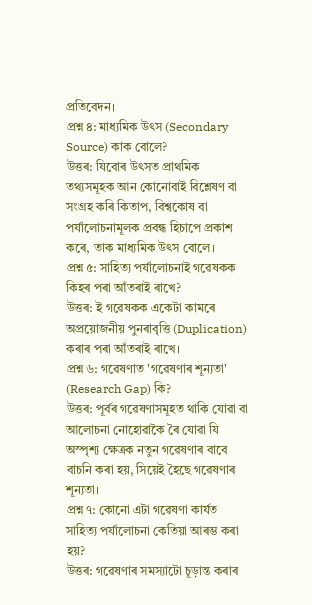প্ৰতিবেদন।
প্ৰশ্ন ৪: মাধ্যমিক উৎস (Secondary Source) কাক বোলে?
উত্তৰ: যিবোৰ উৎসত প্ৰাথমিক তথ্যসমূহক আন কোনোবাই বিশ্লেষণ বা সংগ্ৰহ কৰি কিতাপ, বিশ্বকোষ বা পৰ্যালোচনামূলক প্ৰবন্ধ হিচাপে প্ৰকাশ কৰে, তাক মাধ্যমিক উৎস বোলে।
প্ৰশ্ন ৫: সাহিত্য পৰ্যালোচনাই গৱেষকক কিহৰ পৰা আঁতৰাই ৰাখে?
উত্তৰ: ই গৱেষকক একেটা কামৰে অপ্ৰয়োজনীয় পুনৰাবৃত্তি (Duplication) কৰাৰ পৰা আঁতৰাই ৰাখে।
প্ৰশ্ন ৬: গৱেষণাত 'গৱেষণাৰ শূন্যতা' (Research Gap) কি?
উত্তৰ: পূৰ্বৰ গৱেষণাসমূহত থাকি যোৱা বা আলোচনা নোহোৱাকৈ ৰৈ যোৱা যি অস্পৃশ্য ক্ষেত্ৰক নতুন গৱেষণাৰ বাবে বাচনি কৰা হয়, সিয়েই হৈছে গৱেষণাৰ শূন্যতা।
প্ৰশ্ন ৭: কোনো এটা গৱেষণা কাৰ্যত সাহিত্য পৰ্যালোচনা কেতিয়া আৰম্ভ কৰা হয়?
উত্তৰ: গৱেষণাৰ সমস্যাটো চূড়ান্ত কৰাৰ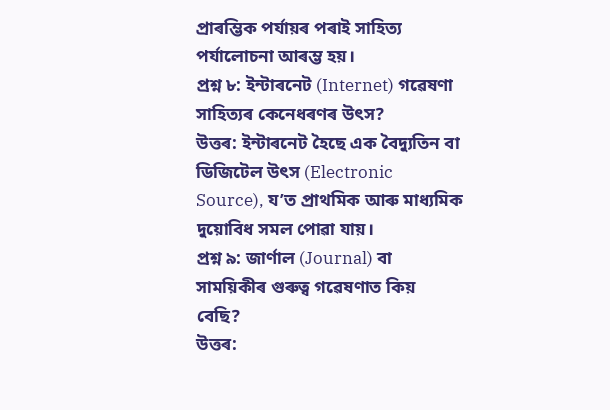প্ৰাৰম্ভিক পৰ্যায়ৰ পৰাই সাহিত্য পৰ্যালোচনা আৰম্ভ হয়।
প্ৰশ্ন ৮: ইন্টাৰনেট (Internet) গৱেষণা সাহিত্যৰ কেনেধৰণৰ উৎস?
উত্তৰ: ইন্টাৰনেট হৈছে এক বৈদ্যুতিন বা ডিজিটেল উৎস (Electronic Source), য’ত প্ৰাথমিক আৰু মাধ্যমিক দুয়োবিধ সমল পোৱা যায়।
প্ৰশ্ন ৯: জাৰ্ণাল (Journal) বা সাময়িকীৰ গুৰুত্ব গৱেষণাত কিয় বেছি?
উত্তৰ: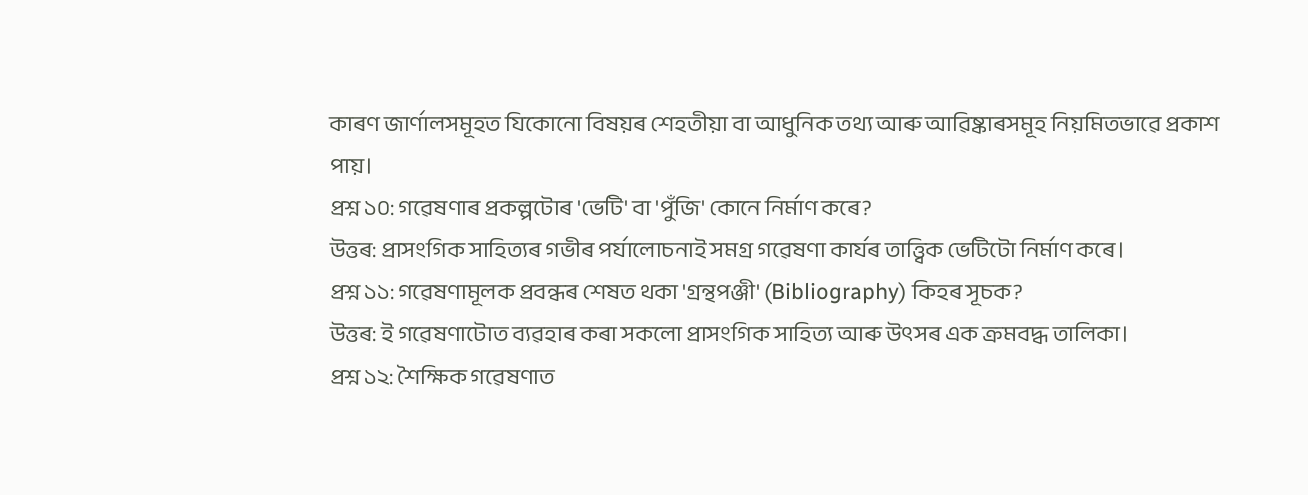কাৰণ জাৰ্ণালসমূহত যিকোনো বিষয়ৰ শেহতীয়া বা আধুনিক তথ্য আৰু আৱিষ্কাৰসমূহ নিয়মিতভাৱে প্ৰকাশ পায়।
প্ৰশ্ন ১০: গৱেষণাৰ প্ৰকল্পটোৰ 'ভেটি' বা 'পুঁজি' কোনে নিৰ্মাণ কৰে?
উত্তৰ: প্ৰাসংগিক সাহিত্যৰ গভীৰ পৰ্যালোচনাই সমগ্ৰ গৱেষণা কাৰ্যৰ তাত্ত্বিক ভেটিটো নিৰ্মাণ কৰে।
প্ৰশ্ন ১১: গৱেষণামূলক প্ৰবন্ধৰ শেষত থকা 'গ্ৰন্থপঞ্জী' (Bibliography) কিহৰ সূচক?
উত্তৰ: ই গৱেষণাটোত ব্যৱহাৰ কৰা সকলো প্ৰাসংগিক সাহিত্য আৰু উৎসৰ এক ক্ৰমবদ্ধ তালিকা।
প্ৰশ্ন ১২: শৈক্ষিক গৱেষণাত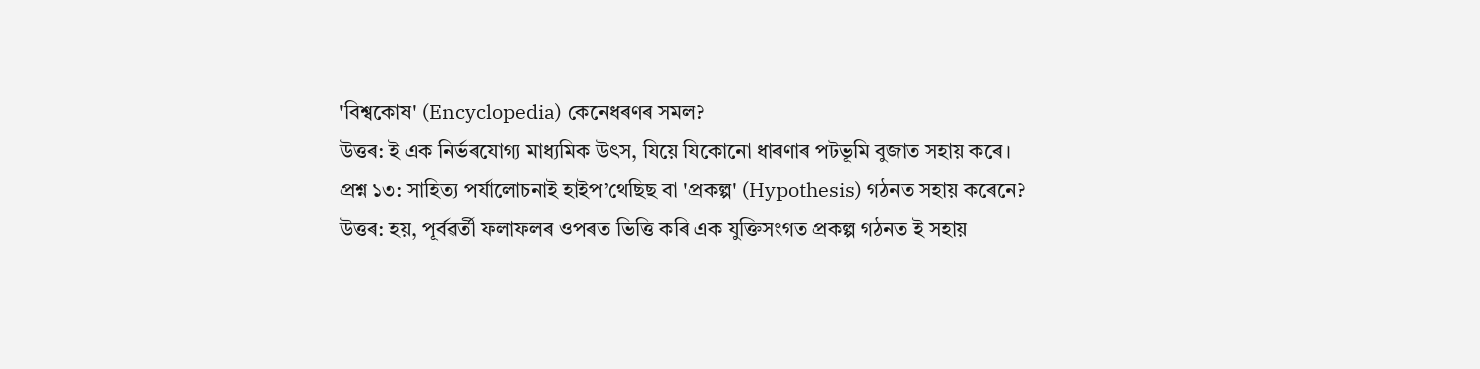'বিশ্বকোষ' (Encyclopedia) কেনেধৰণৰ সমল?
উত্তৰ: ই এক নিৰ্ভৰযোগ্য মাধ্যমিক উৎস, যিয়ে যিকোনো ধাৰণাৰ পটভূমি বুজাত সহায় কৰে।
প্ৰশ্ন ১৩: সাহিত্য পৰ্যালোচনাই হাইপ’থেছিছ বা 'প্ৰকল্প' (Hypothesis) গঠনত সহায় কৰেনে?
উত্তৰ: হয়, পূৰ্বৱৰ্তী ফলাফলৰ ওপৰত ভিত্তি কৰি এক যুক্তিসংগত প্ৰকল্প গঠনত ই সহায়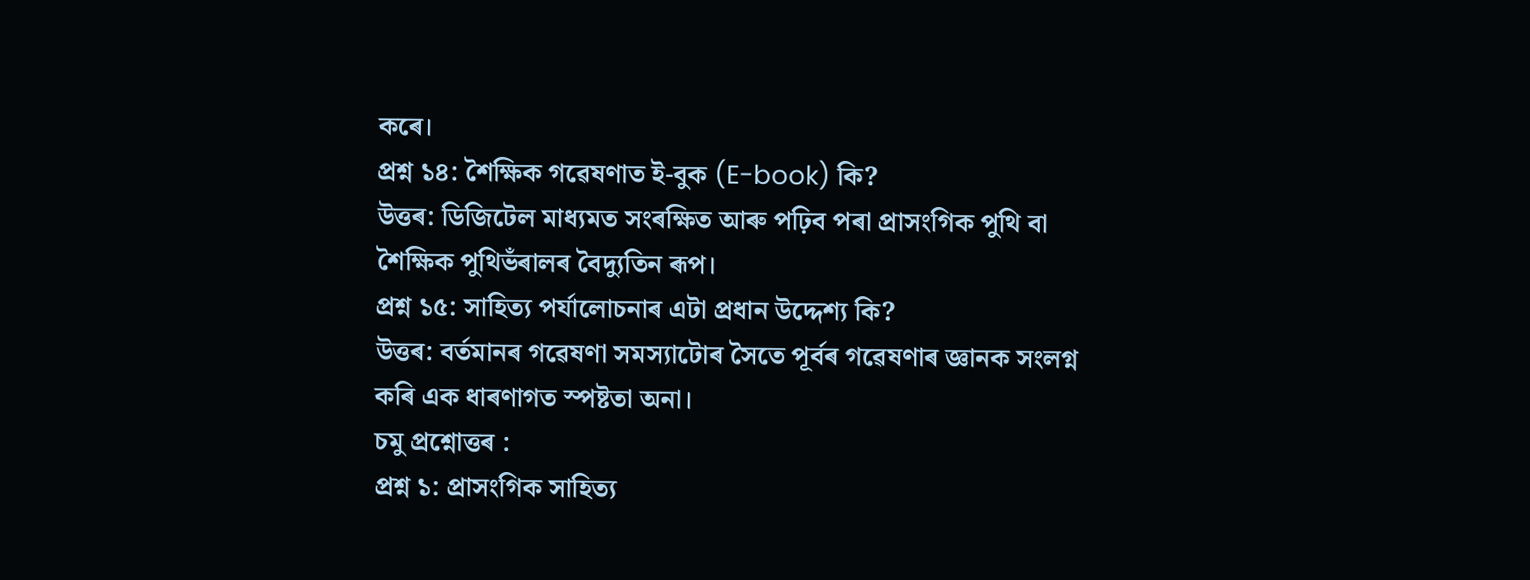কৰে।
প্ৰশ্ন ১৪: শৈক্ষিক গৱেষণাত ই-বুক (E-book) কি?
উত্তৰ: ডিজিটেল মাধ্যমত সংৰক্ষিত আৰু পঢ়িব পৰা প্ৰাসংগিক পুথি বা শৈক্ষিক পুথিভঁৰালৰ বৈদ্যুতিন ৰূপ।
প্ৰশ্ন ১৫: সাহিত্য পৰ্যালোচনাৰ এটা প্ৰধান উদ্দেশ্য কি?
উত্তৰ: বৰ্তমানৰ গৱেষণা সমস্যাটোৰ সৈতে পূৰ্বৰ গৱেষণাৰ জ্ঞানক সংলগ্ন কৰি এক ধাৰণাগত স্পষ্টতা অনা।
চমু প্ৰশ্নোত্তৰ :
প্ৰশ্ন ১: প্ৰাসংগিক সাহিত্য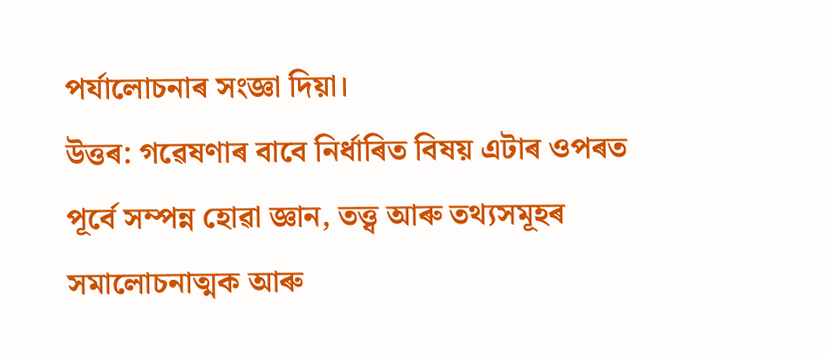পৰ্যালোচনাৰ সংজ্ঞা দিয়া।
উত্তৰ: গৱেষণাৰ বাবে নিৰ্ধাৰিত বিষয় এটাৰ ওপৰত পূৰ্বে সম্পন্ন হোৱা জ্ঞান, তত্ত্ব আৰু তথ্যসমূহৰ সমালোচনাত্মক আৰু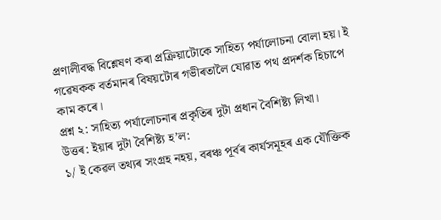প্ৰণালীবদ্ধ বিশ্লেষণ কৰা প্ৰক্ৰিয়াটোকে সাহিত্য পৰ্যালোচনা বোলা হয়। ই গৱেষকক বৰ্তমানৰ বিষয়টোৰ গভীৰতালৈ যোৱাত পথ প্ৰদৰ্শক হিচাপে কাম কৰে।
প্ৰশ্ন ২: সাহিত্য পৰ্যালোচনাৰ প্ৰকৃতিৰ দুটা প্ৰধান বৈশিষ্ট্য লিখা।
উত্তৰ: ইয়াৰ দুটা বৈশিষ্ট্য হ’ল:
১/ ই কেৱল তথ্যৰ সংগ্ৰহ নহয়, বৰঞ্চ পূৰ্বৰ কাৰ্যসমূহৰ এক যৌক্তিক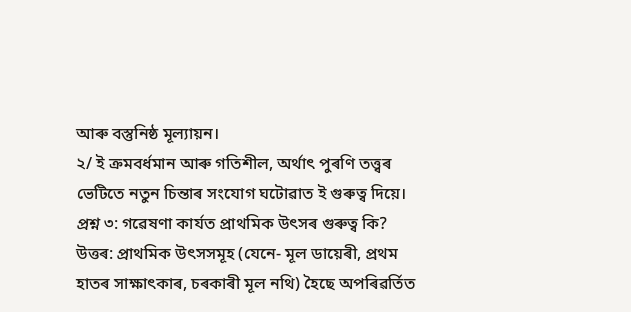আৰু বস্তুনিষ্ঠ মূল্যায়ন।
২/ ই ক্ৰমবৰ্ধমান আৰু গতিশীল, অৰ্থাৎ পুৰণি তত্ত্বৰ ভেটিতে নতুন চিন্তাৰ সংযোগ ঘটোৱাত ই গুৰুত্ব দিয়ে।
প্ৰশ্ন ৩: গৱেষণা কাৰ্যত প্ৰাথমিক উৎসৰ গুৰুত্ব কি?
উত্তৰ: প্ৰাথমিক উৎসসমূহ (যেনে- মূল ডায়েৰী, প্ৰথম হাতৰ সাক্ষাৎকাৰ, চৰকাৰী মূল নথি) হৈছে অপৰিৱৰ্তিত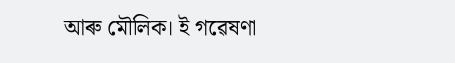আৰু মৌলিক। ই গৱেষণা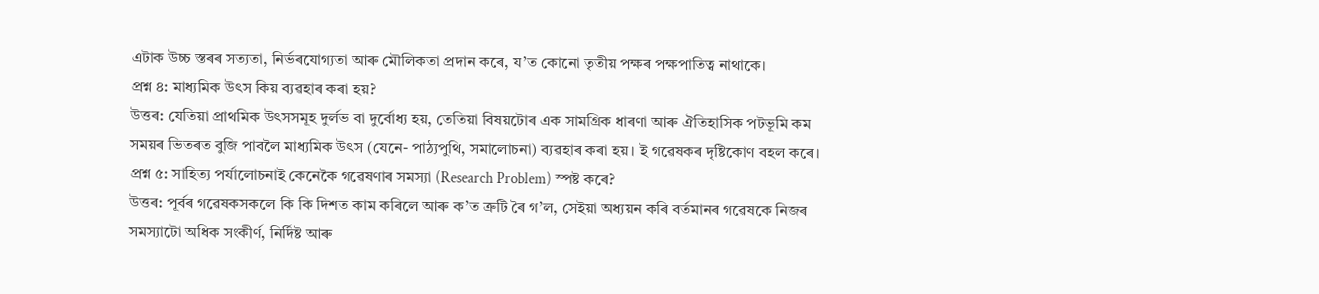এটাক উচ্চ স্তৰৰ সত্যতা, নিৰ্ভৰযোগ্যতা আৰু মৌলিকতা প্ৰদান কৰে, য’ত কোনো তৃতীয় পক্ষৰ পক্ষপাতিত্ব নাথাকে।
প্ৰশ্ন ৪: মাধ্যমিক উৎস কিয় ব্যৱহাৰ কৰা হয়?
উত্তৰ: যেতিয়া প্ৰাথমিক উৎসসমূহ দুৰ্লভ বা দুৰ্বোধ্য হয়, তেতিয়া বিষয়টোৰ এক সামগ্ৰিক ধাৰণা আৰু ঐতিহাসিক পটভূমি কম সময়ৰ ভিতৰত বুজি পাবলৈ মাধ্যমিক উৎস (যেনে- পাঠ্যপুথি, সমালোচনা) ব্যৱহাৰ কৰা হয়। ই গৱেষকৰ দৃষ্টিকোণ বহল কৰে।
প্ৰশ্ন ৫: সাহিত্য পৰ্যালোচনাই কেনেকৈ গৱেষণাৰ সমস্যা (Research Problem) স্পষ্ট কৰে?
উত্তৰ: পূৰ্বৰ গৱেষকসকলে কি কি দিশত কাম কৰিলে আৰু ক’ত ত্ৰুটি ৰৈ গ’ল, সেইয়া অধ্যয়ন কৰি বৰ্তমানৰ গৱেষকে নিজৰ সমস্যাটো অধিক সংকীৰ্ণ, নিৰ্দিষ্ট আৰু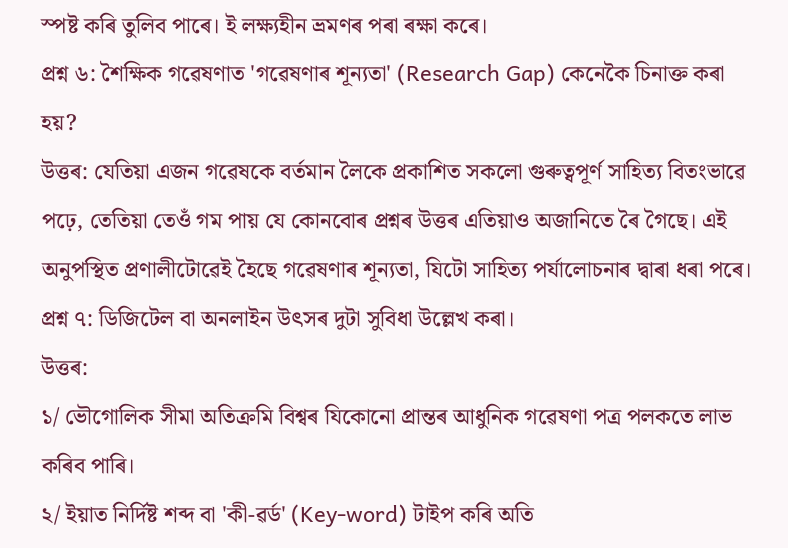স্পষ্ট কৰি তুলিব পাৰে। ই লক্ষ্যহীন ভ্ৰমণৰ পৰা ৰক্ষা কৰে।
প্ৰশ্ন ৬: শৈক্ষিক গৱেষণাত 'গৱেষণাৰ শূন্যতা' (Research Gap) কেনেকৈ চিনাক্ত কৰা হয়?
উত্তৰ: যেতিয়া এজন গৱেষকে বৰ্তমান লৈকে প্ৰকাশিত সকলো গুৰুত্বপূৰ্ণ সাহিত্য বিতংভাৱে পঢ়ে, তেতিয়া তেওঁ গম পায় যে কোনবোৰ প্ৰশ্নৰ উত্তৰ এতিয়াও অজানিতে ৰৈ গৈছে। এই অনুপস্থিত প্ৰণালীটোৱেই হৈছে গৱেষণাৰ শূন্যতা, যিটো সাহিত্য পৰ্যালোচনাৰ দ্বাৰা ধৰা পৰে।
প্ৰশ্ন ৭: ডিজিটেল বা অনলাইন উৎসৰ দুটা সুবিধা উল্লেখ কৰা।
উত্তৰ:
১/ ভৌগোলিক সীমা অতিক্ৰমি বিশ্বৰ যিকোনো প্ৰান্তৰ আধুনিক গৱেষণা পত্ৰ পলকতে লাভ কৰিব পাৰি।
২/ ইয়াত নিৰ্দিষ্ট শব্দ বা 'কী-ৱৰ্ড' (Key-word) টাইপ কৰি অতি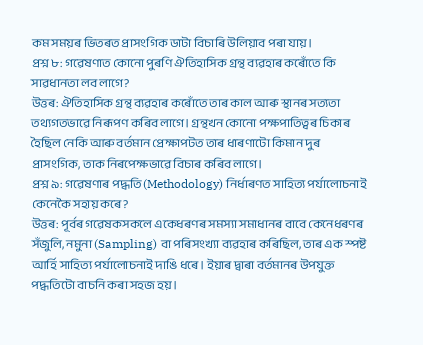কম সময়ৰ ভিতৰত প্ৰাসংগিক ডাটা বিচাৰি উলিয়াব পৰা যায়।
প্ৰশ্ন ৮: গৱেষণাত কোনো পুৰণি ঐতিহাসিক গ্ৰন্থ ব্যৱহাৰ কৰোঁতে কি সাৱধানতা লব লাগে?
উত্তৰ: ঐতিহাসিক গ্ৰন্থ ব্যৱহাৰ কৰোঁতে তাৰ কাল আৰু স্থানৰ সত্যতা তথ্যগতভাৱে নিৰূপণ কৰিব লাগে। গ্ৰন্থখন কোনো পক্ষপাতিত্বৰ চিকাৰ হৈছিল নেকি আৰু বৰ্তমান প্ৰেক্ষাপটত তাৰ ধাৰণাটো কিমান দুৰ প্ৰাসংগিক, তাক নিৰপেক্ষভাৱে বিচাৰ কৰিব লাগে।
প্ৰশ্ন ৯: গৱেষণাৰ পদ্ধতি (Methodology) নিৰ্ধাৰণত সাহিত্য পৰ্যালোচনাই কেনেকৈ সহায় কৰে?
উত্তৰ: পূৰ্বৰ গৱেষকসকলে একেধৰণৰ সমস্যা সমাধানৰ বাবে কেনেধৰণৰ সঁজুলি, নমুনা (Sampling) বা পৰিসংখ্যা ব্যৱহাৰ কৰিছিল, তাৰ এক স্পষ্ট আৰ্হি সাহিত্য পৰ্যালোচনাই দাঙি ধৰে। ইয়াৰ দ্বাৰা বৰ্তমানৰ উপযুক্ত পদ্ধতিটো বাচনি কৰা সহজ হয়।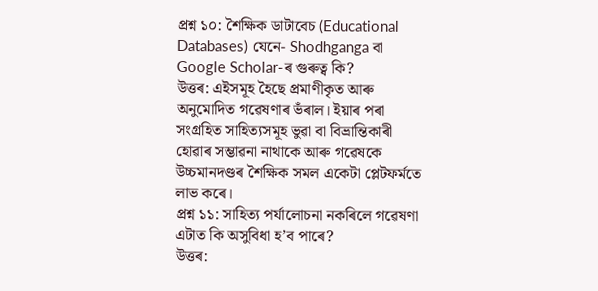প্ৰশ্ন ১০: শৈক্ষিক ডাটাবেচ (Educational Databases) যেনে- Shodhganga বা Google Scholar-ৰ গুৰুত্ব কি?
উত্তৰ: এইসমূহ হৈছে প্ৰমাণীকৃত আৰু অনুমোদিত গৱেষণাৰ ভঁৰাল। ইয়াৰ পৰা সংগ্ৰহিত সাহিত্যসমূহ ভুৱা বা বিভ্ৰান্তিকাৰী হোৱাৰ সম্ভাৱনা নাথাকে আৰু গৱেষকে উচ্চমানদণ্ডৰ শৈক্ষিক সমল একেটা প্লেটফৰ্মতে লাভ কৰে।
প্ৰশ্ন ১১: সাহিত্য পৰ্যালোচনা নকৰিলে গৱেষণা এটাত কি অসুবিধা হ’ব পাৰে?
উত্তৰ: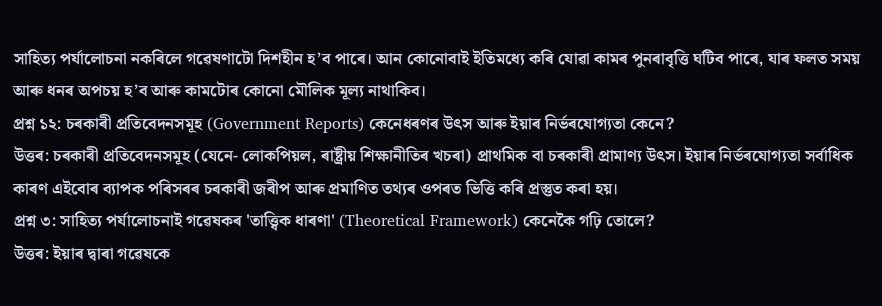সাহিত্য পৰ্যালোচনা নকৰিলে গৱেষণাটো দিশহীন হ’ব পাৰে। আন কোনোবাই ইতিমধ্যে কৰি যোৱা কামৰ পুনৰাবৃত্তি ঘটিব পাৰে, যাৰ ফলত সময় আৰু ধনৰ অপচয় হ’ব আৰু কামটোৰ কোনো মৌলিক মূল্য নাথাকিব।
প্ৰশ্ন ১২: চৰকাৰী প্ৰতিবেদনসমূহ (Government Reports) কেনেধৰণৰ উৎস আৰু ইয়াৰ নিৰ্ভৰযোগ্যতা কেনে?
উত্তৰ: চৰকাৰী প্ৰতিবেদনসমূহ (যেনে- লোকপিয়ল, ৰাষ্ট্ৰীয় শিক্ষানীতিৰ খচৰা) প্ৰাথমিক বা চৰকাৰী প্ৰামাণ্য উৎস। ইয়াৰ নিৰ্ভৰযোগ্যতা সৰ্বাধিক কাৰণ এইবোৰ ব্যাপক পৰিসৰৰ চৰকাৰী জৰীপ আৰু প্ৰমাণিত তথ্যৰ ওপৰত ভিত্তি কৰি প্ৰস্তুত কৰা হয়।
প্ৰশ্ন ৩: সাহিত্য পৰ্যালোচনাই গৱেষকৰ 'তাত্ত্বিক ধাৰণা' (Theoretical Framework) কেনেকৈ গঢ়ি তোলে?
উত্তৰ: ইয়াৰ দ্বাৰা গৱেষকে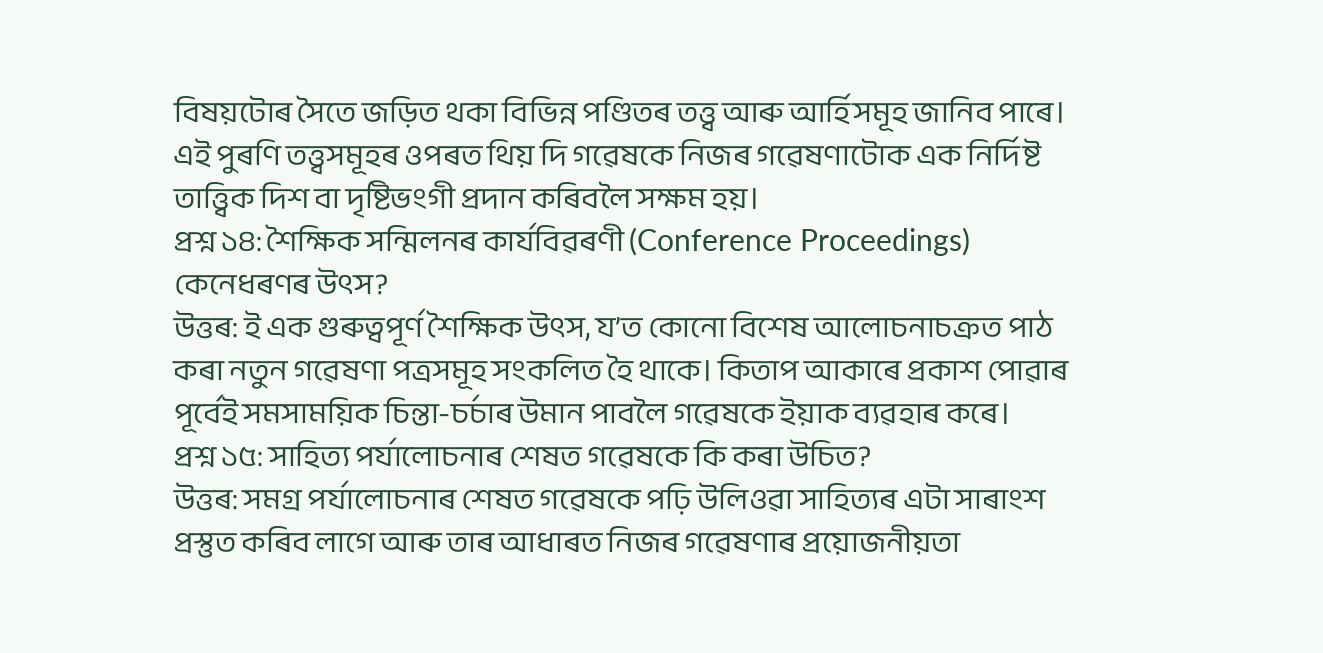বিষয়টোৰ সৈতে জড়িত থকা বিভিন্ন পণ্ডিতৰ তত্ত্ব আৰু আৰ্হিসমূহ জানিব পাৰে। এই পুৰণি তত্ত্বসমূহৰ ওপৰত থিয় দি গৱেষকে নিজৰ গৱেষণাটোক এক নিৰ্দিষ্ট তাত্ত্বিক দিশ বা দৃষ্টিভংগী প্ৰদান কৰিবলৈ সক্ষম হয়।
প্ৰশ্ন ১৪: শৈক্ষিক সন্মিলনৰ কাৰ্যবিৱৰণী (Conference Proceedings) কেনেধৰণৰ উৎস?
উত্তৰ: ই এক গুৰুত্বপূৰ্ণ শৈক্ষিক উৎস, য’ত কোনো বিশেষ আলোচনাচক্ৰত পাঠ কৰা নতুন গৱেষণা পত্ৰসমূহ সংকলিত হৈ থাকে। কিতাপ আকাৰে প্ৰকাশ পোৱাৰ পূৰ্বেই সমসাময়িক চিন্তা-চৰ্চাৰ উমান পাবলৈ গৱেষকে ইয়াক ব্যৱহাৰ কৰে।
প্ৰশ্ন ১৫: সাহিত্য পৰ্যালোচনাৰ শেষত গৱেষকে কি কৰা উচিত?
উত্তৰ: সমগ্ৰ পৰ্যালোচনাৰ শেষত গৱেষকে পঢ়ি উলিওৱা সাহিত্যৰ এটা সাৰাংশ প্ৰস্তুত কৰিব লাগে আৰু তাৰ আধাৰত নিজৰ গৱেষণাৰ প্ৰয়োজনীয়তা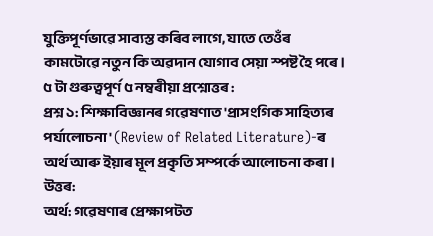যুক্তিপূৰ্ণভাৱে সাব্যস্ত কৰিব লাগে, যাতে তেওঁৰ কামটোৱে নতুন কি অৱদান যোগাব সেয়া স্পষ্ট হৈ পৰে।
৫ টা গুৰুত্বপূৰ্ণ ৫ নম্বৰীয়া প্ৰশ্নোত্তৰ :
প্ৰশ্ন ১: শিক্ষাবিজ্ঞানৰ গৱেষণাত 'প্ৰাসংগিক সাহিত্যৰ পৰ্যালোচনা' (Review of Related Literature)-ৰ অৰ্থ আৰু ইয়াৰ মূল প্ৰকৃতি সম্পৰ্কে আলোচনা কৰা।
উত্তৰ:
অৰ্থ: গৱেষণাৰ প্ৰেক্ষাপটত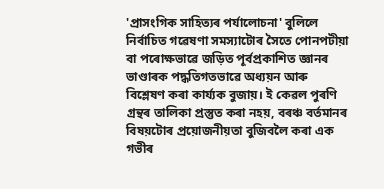'প্ৰাসংগিক সাহিত্যৰ পৰ্যালোচনা' বুলিলে নিৰ্বাচিত গৱেষণা সমস্যাটোৰ সৈতে পোনপটীয়া বা পৰোক্ষভাৱে জড়িত পূৰ্বপ্ৰকাশিত জ্ঞানৰ ভাণ্ডাৰক পদ্ধতিগতভাৱে অধ্যয়ন আৰু বিশ্লেষণ কৰা কাৰ্য্যক বুজায়। ই কেৱল পুৰণি গ্ৰন্থৰ তালিকা প্ৰস্তুত কৰা নহয়, বৰঞ্চ বৰ্তমানৰ বিষয়টোৰ প্ৰয়োজনীয়তা বুজিবলৈ কৰা এক গভীৰ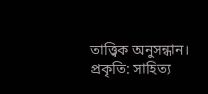তাত্ত্বিক অনুসন্ধান।
প্ৰকৃতি: সাহিত্য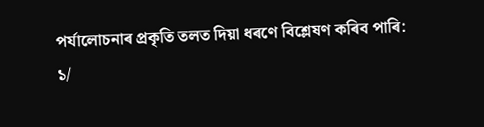পৰ্যালোচনাৰ প্ৰকৃতি তলত দিয়া ধৰণে বিশ্লেষণ কৰিব পাৰি:
১/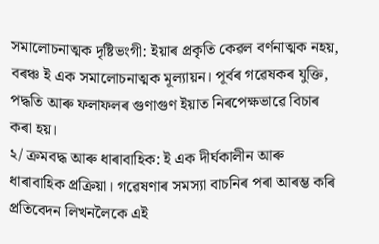সমালোচনাত্মক দৃষ্টিভংগী: ইয়াৰ প্ৰকৃতি কেৱল বৰ্ণনাত্মক নহয়, বৰঞ্চ ই এক সমালোচনাত্মক মূল্যায়ন। পূৰ্বৰ গৱেষকৰ যুক্তি, পদ্ধতি আৰু ফলাফলৰ গুণাগুণ ইয়াত নিৰপেক্ষভাৱে বিচাৰ কৰা হয়।
২/ ক্ৰমবদ্ধ আৰু ধাৰাবাহিক: ই এক দীৰ্ঘকালীন আৰু ধাৰাবাহিক প্ৰক্ৰিয়া। গৱেষণাৰ সমস্যা বাচনিৰ পৰা আৰম্ভ কৰি প্ৰতিবেদন লিখনলৈকে এই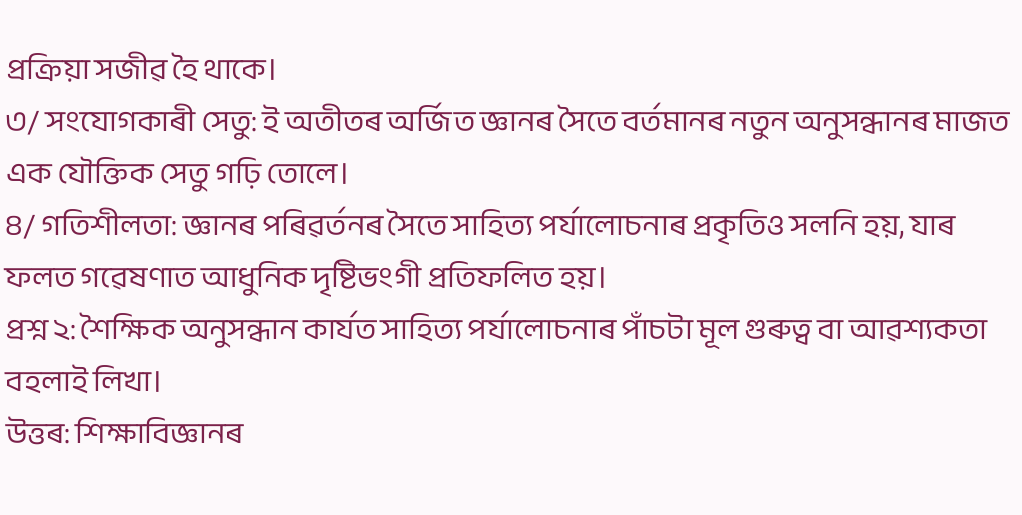প্ৰক্ৰিয়া সজীৱ হৈ থাকে।
৩/ সংযোগকাৰী সেতু: ই অতীতৰ অৰ্জিত জ্ঞানৰ সৈতে বৰ্তমানৰ নতুন অনুসন্ধানৰ মাজত এক যৌক্তিক সেতু গঢ়ি তোলে।
৪/ গতিশীলতা: জ্ঞানৰ পৰিৱৰ্তনৰ সৈতে সাহিত্য পৰ্যালোচনাৰ প্ৰকৃতিও সলনি হয়, যাৰ ফলত গৱেষণাত আধুনিক দৃষ্টিভংগী প্ৰতিফলিত হয়।
প্ৰশ্ন ২: শৈক্ষিক অনুসন্ধান কাৰ্যত সাহিত্য পৰ্যালোচনাৰ পাঁচটা মূল গুৰুত্ব বা আৱশ্যকতা বহলাই লিখা।
উত্তৰ: শিক্ষাবিজ্ঞানৰ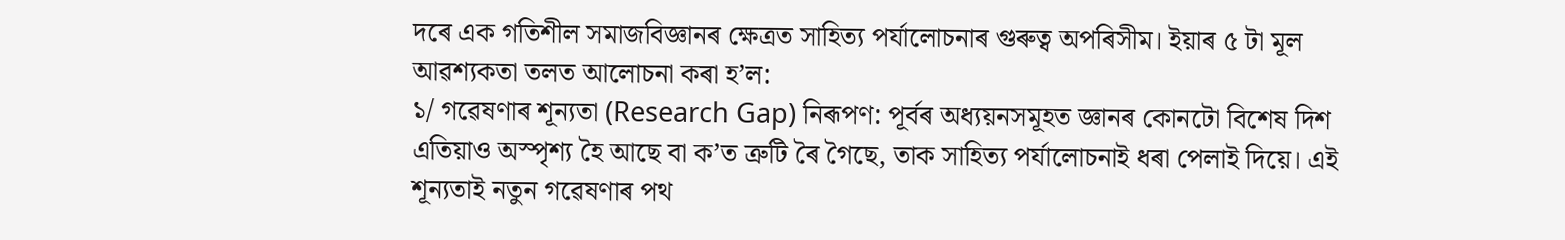দৰে এক গতিশীল সমাজবিজ্ঞানৰ ক্ষেত্ৰত সাহিত্য পৰ্যালোচনাৰ গুৰুত্ব অপৰিসীম। ইয়াৰ ৫ টা মূল আৱশ্যকতা তলত আলোচনা কৰা হ’ল:
১/ গৱেষণাৰ শূন্যতা (Research Gap) নিৰূপণ: পূৰ্বৰ অধ্যয়নসমূহত জ্ঞানৰ কোনটো বিশেষ দিশ এতিয়াও অস্পৃশ্য হৈ আছে বা ক’ত ত্ৰুটি ৰৈ গৈছে, তাক সাহিত্য পৰ্যালোচনাই ধৰা পেলাই দিয়ে। এই শূন্যতাই নতুন গৱেষণাৰ পথ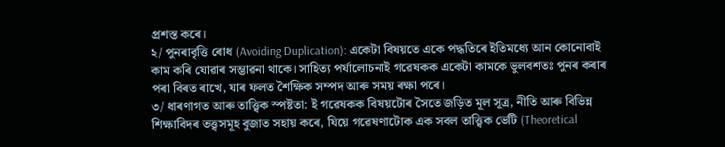প্ৰশস্ত কৰে।
২/ পুনৰাবৃত্তি ৰোধ (Avoiding Duplication): একেটা বিষয়তে একে পদ্ধতিৰে ইতিমধ্যে আন কোনোবাই কাম কৰি যোৱাৰ সম্ভাৱনা থাকে। সাহিত্য পৰ্যালোচনাই গৱেষকক একেটা কামকে ভুলবশতঃ পুনৰ কৰাৰ পৰা বিৰত ৰাখে, যাৰ ফলত শৈক্ষিক সম্পদ আৰু সময় ৰক্ষা পৰে।
৩/ ধাৰণাগত আৰু তাত্ত্বিক স্পষ্টতা: ই গৱেষকক বিষয়টোৰ সৈতে জড়িত মূল সূত্ৰ, নীতি আৰু বিভিন্ন শিক্ষাবিদৰ তত্ত্বসমূহ বুজাত সহায় কৰে, যিয়ে গৱেষণাটোক এক সবল তাত্ত্বিক ভেটি (Theoretical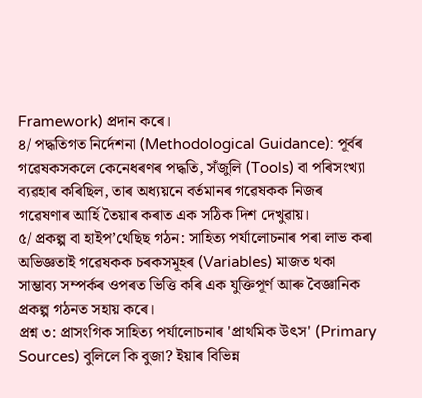Framework) প্ৰদান কৰে।
৪/ পদ্ধতিগত নিৰ্দেশনা (Methodological Guidance): পূৰ্বৰ গৱেষকসকলে কেনেধৰণৰ পদ্ধতি, সঁজুলি (Tools) বা পৰিসংখ্যা ব্যৱহাৰ কৰিছিল, তাৰ অধ্যয়নে বৰ্তমানৰ গৱেষকক নিজৰ গৱেষণাৰ আৰ্হি তৈয়াৰ কৰাত এক সঠিক দিশ দেখুৱায়।
৫/ প্ৰকল্প বা হাইপ’থেছিছ গঠন: সাহিত্য পৰ্যালোচনাৰ পৰা লাভ কৰা অভিজ্ঞতাই গৱেষকক চৰকসমূহৰ (Variables) মাজত থকা সাম্ভাব্য সম্পৰ্কৰ ওপৰত ভিত্তি কৰি এক যুক্তিপূৰ্ণ আৰু বৈজ্ঞানিক প্ৰকল্প গঠনত সহায় কৰে।
প্ৰশ্ন ৩: প্ৰাসংগিক সাহিত্য পৰ্যালোচনাৰ 'প্ৰাথমিক উৎস' (Primary Sources) বুলিলে কি বুজা? ইয়াৰ বিভিন্ন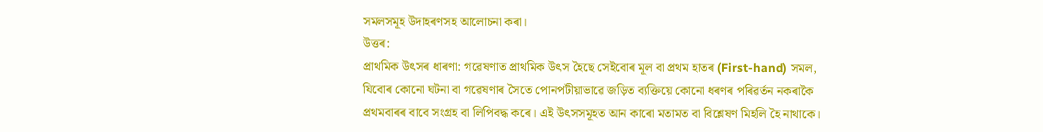সমলসমূহ উদাহৰণসহ আলোচনা কৰা।
উত্তৰ:
প্ৰাথমিক উৎসৰ ধাৰণা: গৱেষণাত প্ৰাথমিক উৎস হৈছে সেইবোৰ মূল বা প্ৰথম হাতৰ (First-hand) সমল, যিবোৰ কোনো ঘটনা বা গৱেষণাৰ সৈতে পোনপটীয়াভাৱে জড়িত ব্যক্তিয়ে কোনো ধৰণৰ পৰিৱৰ্তন নকৰাকৈ প্ৰথমবাৰৰ বাবে সংগ্ৰহ বা লিপিবদ্ধ কৰে। এই উৎসসমূহত আন কাৰো মতামত বা বিশ্লেষণ মিহলি হৈ নাথাকে।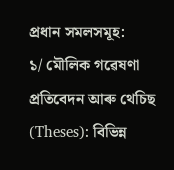প্ৰধান সমলসমূহ:
১/ মৌলিক গৱেষণা প্ৰতিবেদন আৰু থেচিছ (Theses): বিভিন্ন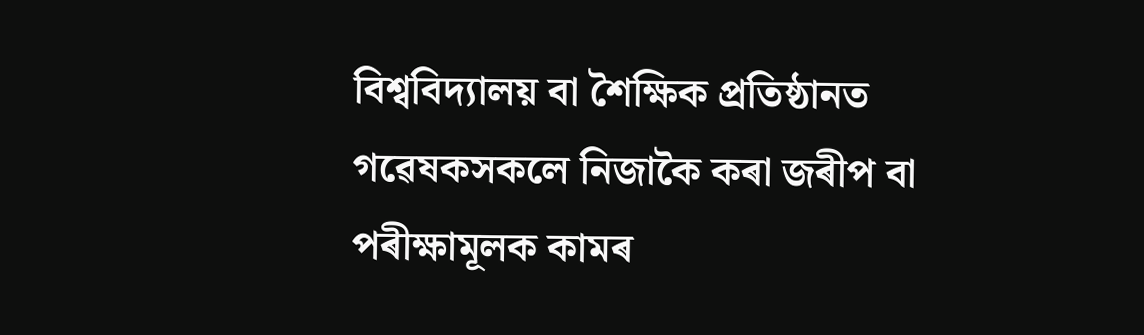বিশ্ববিদ্যালয় বা শৈক্ষিক প্ৰতিষ্ঠানত গৱেষকসকলে নিজাকৈ কৰা জৰীপ বা পৰীক্ষামূলক কামৰ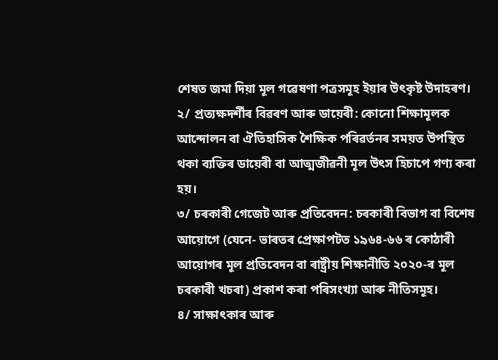শেষত জমা দিয়া মূল গৱেষণা পত্ৰসমূহ ইয়াৰ উৎকৃষ্ট উদাহৰণ।
২/ প্ৰত্যক্ষদৰ্শীৰ বিৱৰণ আৰু ডায়েৰী: কোনো শিক্ষামূলক আন্দোলন বা ঐতিহাসিক শৈক্ষিক পৰিৱৰ্তনৰ সময়ত উপস্থিত থকা ব্যক্তিৰ ডায়েৰী বা আত্মজীৱনী মূল উৎস হিচাপে গণ্য কৰা হয়।
৩/ চৰকাৰী গেজেট আৰু প্ৰতিবেদন: চৰকাৰী বিভাগ বা বিশেষ আয়োগে (যেনে- ভাৰতৰ প্ৰেক্ষাপটত ১৯৬৪-৬৬ ৰ কোঠাৰী আয়োগৰ মূল প্ৰতিবেদন বা ৰাষ্ট্ৰীয় শিক্ষানীতি ২০২০-ৰ মূল চৰকাৰী খচৰা) প্ৰকাশ কৰা পৰিসংখ্যা আৰু নীতিসমূহ।
৪/ সাক্ষাৎকাৰ আৰু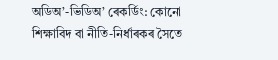অডিঅ’-ভিডিঅ’ ৰেকৰ্ডিং: কোনো শিক্ষাবিদ বা নীতি-নিৰ্ধাৰকৰ সৈতে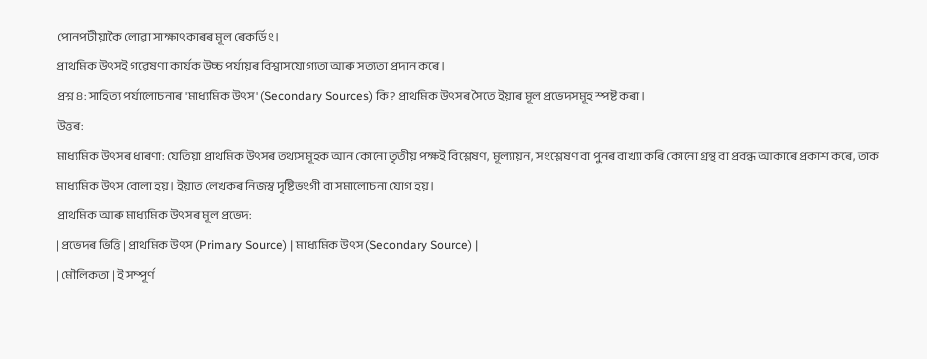পোনপটীয়াকৈ লোৱা সাক্ষাৎকাৰৰ মূল ৰেকৰ্ডিং।
প্ৰাথমিক উৎসই গৱেষণা কাৰ্যক উচ্চ পৰ্যায়ৰ বিশ্বাসযোগ্যতা আৰু সত্যতা প্ৰদান কৰে।
প্ৰশ্ন ৪: সাহিত্য পৰ্যালোচনাৰ 'মাধ্যমিক উৎস' (Secondary Sources) কি? প্ৰাথমিক উৎসৰ সৈতে ইয়াৰ মূল প্ৰভেদসমূহ স্পষ্ট কৰা।
উত্তৰ:
মাধ্যমিক উৎসৰ ধাৰণা: যেতিয়া প্ৰাথমিক উৎসৰ তথ্যসমূহক আন কোনো তৃতীয় পক্ষই বিশ্লেষণ, মূল্যায়ন, সংশ্লেষণ বা পুনৰ বাখ্যা কৰি কোনো গ্ৰন্থ বা প্ৰবন্ধ আকাৰে প্ৰকাশ কৰে, তাক মাধ্যমিক উৎস বোলা হয়। ইয়াত লেখকৰ নিজস্ব দৃষ্টিভংগী বা সমালোচনা যোগ হয়।
প্ৰাথমিক আৰু মাধ্যমিক উৎসৰ মূল প্ৰভেদ:
| প্ৰভেদৰ ভিত্তি | প্ৰাথমিক উৎস (Primary Source) | মাধ্যমিক উৎস (Secondary Source) |
| মৌলিকতা | ই সম্পূৰ্ণ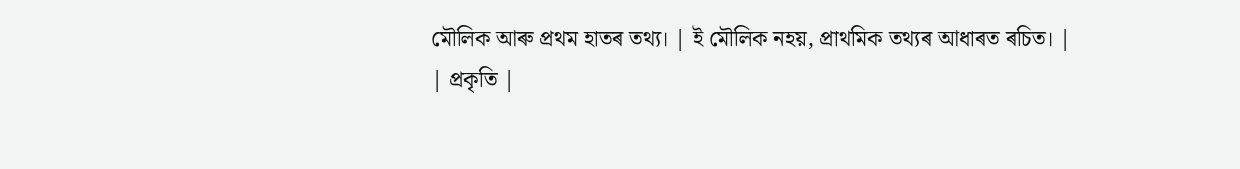মৌলিক আৰু প্ৰথম হাতৰ তথ্য। | ই মৌলিক নহয়, প্ৰাথমিক তথ্যৰ আধাৰত ৰচিত। |
| প্ৰকৃতি |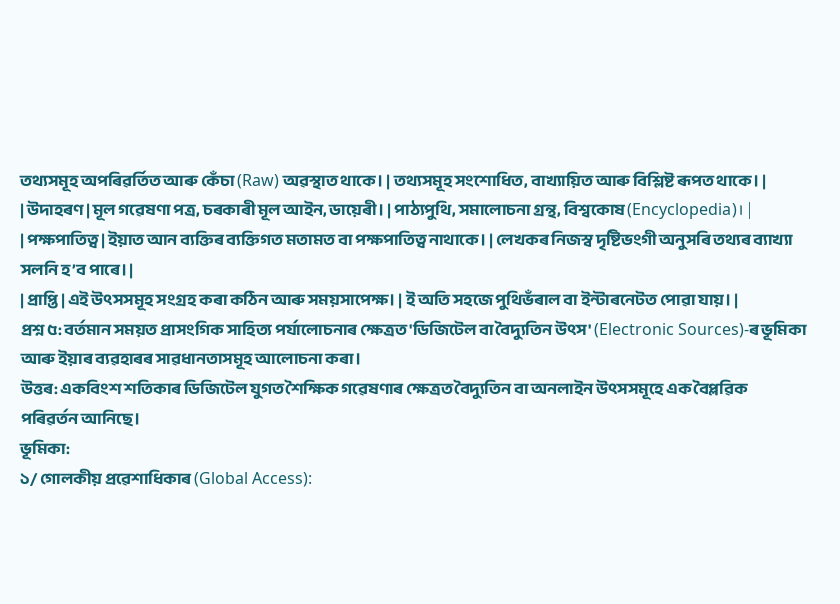তথ্যসমূহ অপৰিৱৰ্তিত আৰু কেঁচা (Raw) অৱস্থাত থাকে। | তথ্যসমূহ সংশোধিত, বাখ্যায়িত আৰু বিশ্লিষ্ট ৰূপত থাকে। |
| উদাহৰণ | মূল গৱেষণা পত্ৰ, চৰকাৰী মূল আইন, ডায়েৰী। | পাঠ্যপুথি, সমালোচনা গ্ৰন্থ, বিশ্বকোষ (Encyclopedia)। |
| পক্ষপাতিত্ব | ইয়াত আন ব্যক্তিৰ ব্যক্তিগত মতামত বা পক্ষপাতিত্ব নাথাকে। | লেখকৰ নিজস্ব দৃষ্টিভংগী অনুসৰি তথ্যৰ ব্যাখ্যা সলনি হ’ব পাৰে। |
| প্ৰাপ্তি | এই উৎসসমূহ সংগ্ৰহ কৰা কঠিন আৰু সময়সাপেক্ষ। | ই অতি সহজে পুথিভঁৰাল বা ইন্টাৰনেটত পোৱা যায়। |
প্ৰশ্ন ৫: বৰ্তমান সময়ত প্ৰাসংগিক সাহিত্য পৰ্যালোচনাৰ ক্ষেত্ৰত 'ডিজিটেল বা বৈদ্যুতিন উৎস' (Electronic Sources)-ৰ ভূমিকা আৰু ইয়াৰ ব্যৱহাৰৰ সাৱধানতাসমূহ আলোচনা কৰা।
উত্তৰ: একবিংশ শতিকাৰ ডিজিটেল যুগত শৈক্ষিক গৱেষণাৰ ক্ষেত্ৰত বৈদ্যুতিন বা অনলাইন উৎসসমূহে এক বৈপ্লৱিক পৰিৱৰ্তন আনিছে।
ভূমিকা:
১/ গোলকীয় প্ৰৱেশাধিকাৰ (Global Access):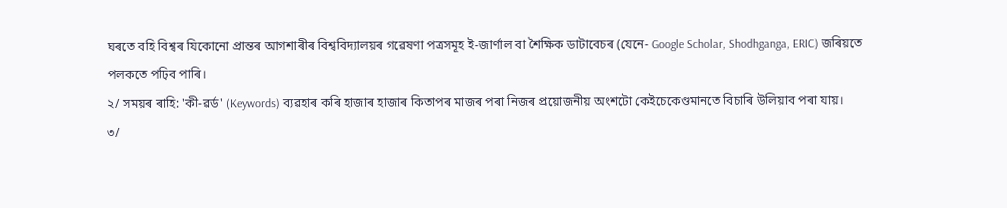ঘৰতে বহি বিশ্বৰ যিকোনো প্ৰান্তৰ আগশাৰীৰ বিশ্ববিদ্যালয়ৰ গৱেষণা পত্ৰসমূহ ই-জাৰ্ণাল বা শৈক্ষিক ডাটাবেচৰ (যেনে- Google Scholar, Shodhganga, ERIC) জৰিয়তে পলকতে পঢ়িব পাৰি।
২/ সময়ৰ ৰাহি: 'কী-ৱৰ্ড' (Keywords) ব্যৱহাৰ কৰি হাজাৰ হাজাৰ কিতাপৰ মাজৰ পৰা নিজৰ প্ৰয়োজনীয় অংশটো কেইচেকেণ্ডমানতে বিচাৰি উলিয়াব পৰা যায়।
৩/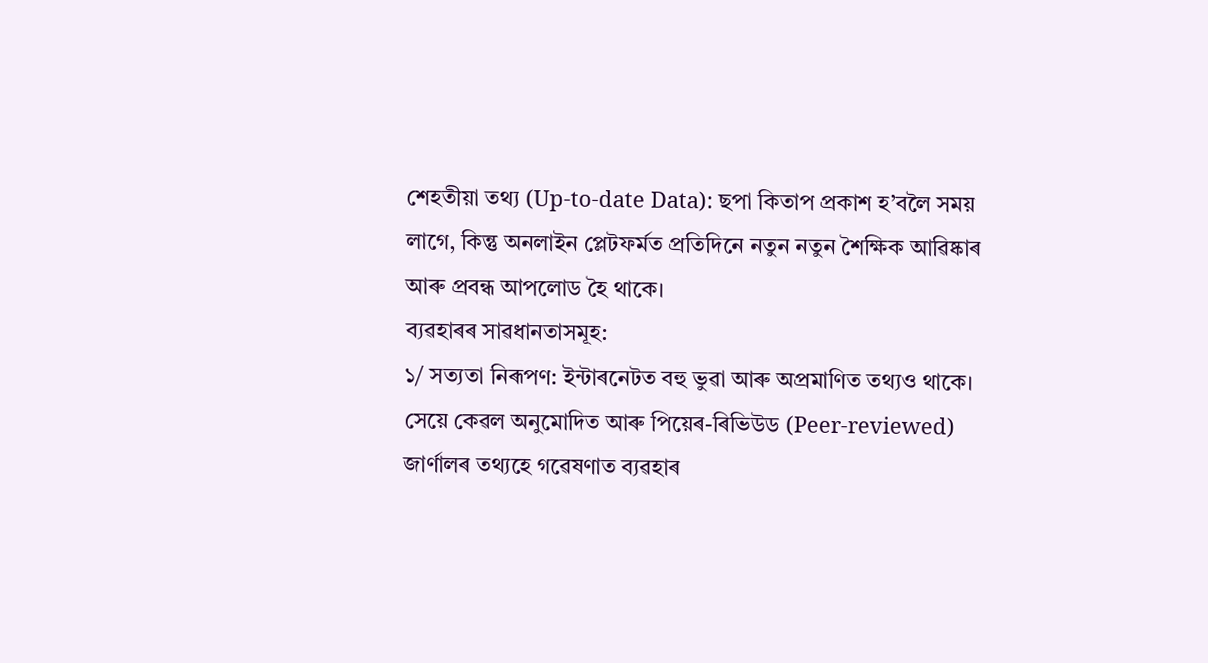শেহতীয়া তথ্য (Up-to-date Data): ছপা কিতাপ প্ৰকাশ হ’বলৈ সময় লাগে, কিন্তু অনলাইন প্লেটফৰ্মত প্ৰতিদিনে নতুন নতুন শৈক্ষিক আৱিষ্কাৰ আৰু প্ৰবন্ধ আপলোড হৈ থাকে।
ব্যৱহাৰৰ সাৱধানতাসমূহ:
১/ সত্যতা নিৰূপণ: ইন্টাৰনেটত বহু ভুৱা আৰু অপ্ৰমাণিত তথ্যও থাকে। সেয়ে কেৱল অনুমোদিত আৰু পিয়েৰ-ৰিভিউড (Peer-reviewed) জাৰ্ণালৰ তথ্যহে গৱেষণাত ব্যৱহাৰ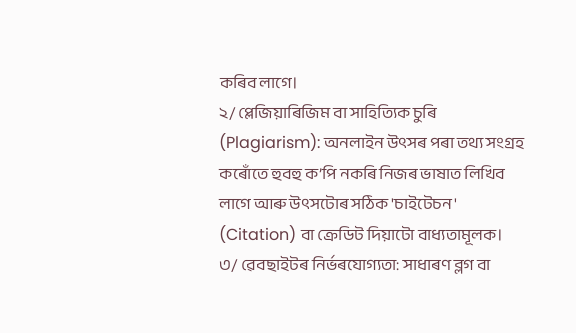কৰিব লাগে।
২/ প্লেজিয়াৰিজিম বা সাহিত্যিক চুৰি (Plagiarism): অনলাইন উৎসৰ পৰা তথ্য সংগ্ৰহ কৰোঁতে হুবহু ক’পি নকৰি নিজৰ ভাষাত লিখিব লাগে আৰু উৎসটোৰ সঠিক 'চাইটেচন' (Citation) বা ক্ৰেডিট দিয়াটো বাধ্যতামূলক।
৩/ ৱেবছাইটৰ নিৰ্ভৰযোগ্যতা: সাধাৰণ ব্লগ বা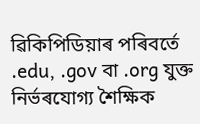ৱিকিপিডিয়াৰ পৰিবৰ্তে .edu, .gov বা .org যুক্ত নিৰ্ভৰযোগ্য শৈক্ষিক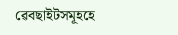ৱেবছাইটসমূহহে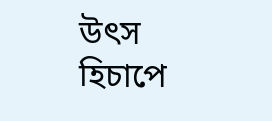উৎস হিচাপে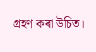গ্ৰহণ কৰা উচিত।